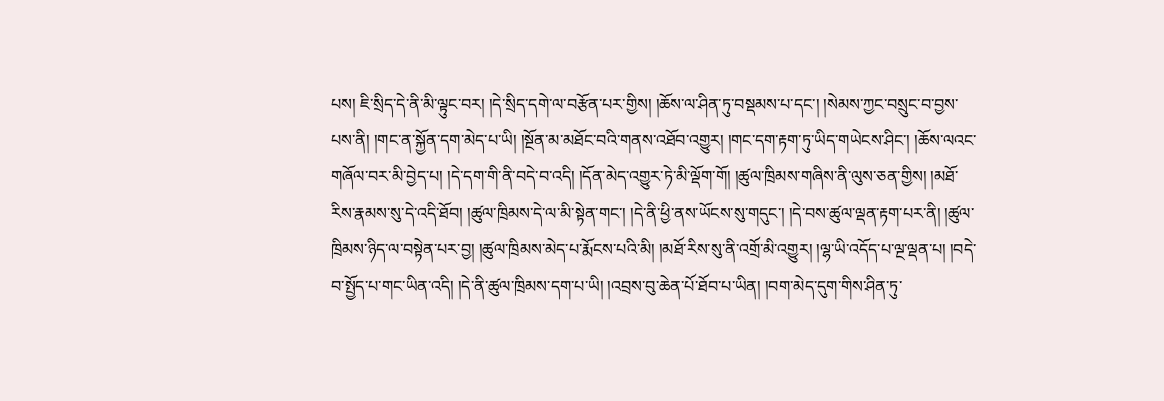པས། ཇི་སྲིད་དེ་ནི་མི་ལྟུང་བར། །དེ་སྲིད་དགེ་ལ་བརྩོན་པར་གྱིས། །ཆོས་ལ་ཤིན་ཏུ་བསྡམས་པ་དང་། །སེམས་ཀྱང་བསྲུང་བ་བྱས་པས་ནི། །གང་ན་སྐྱོན་དག་མེད་པ་ཡི། །སྔོན་མ་མཐོང་བའི་གནས་འཐོབ་འགྱུར། །གང་དག་རྟག་ཏུ་ཡིད་གཡེངས་ཤིང་། །ཆོས་ལའང་གཞོལ་བར་མི་བྱེད་པ། །དེ་དག་གི་ནི་བདེ་བ་འདི། །དོན་མེད་འགྱུར་ཏེ་མི་ལྡོག་གོ། །ཚུལ་ཁྲིམས་གཞིས་ནི་ལུས་ཅན་གྱིས། །མཐོ་རིས་རྣམས་སུ་དེ་འདི་ཐོབ། །ཚུལ་ཁྲིམས་དེ་ལ་མི་སྟེན་གང་། །དེ་ནི་ཕྱི་ནས་ཡོངས་སུ་གདུང་། །དེ་བས་ཚུལ་ལྡན་རྟག་པར་ནི། །ཚུལ་ཁྲིམས་ཉིད་ལ་བསྟེན་པར་བྱ། །ཚུལ་ཁྲིམས་མེད་པ་རྨོངས་པའི་མི། །མཐོ་རིས་སུ་ནི་འགྲོ་མི་འགྱུར། །ལྷ་ཡི་འདོད་པ་ལྔ་ལྡན་པ། །བདེ་བ་སྤྱོད་པ་གང་ཡིན་འདི། །དེ་ནི་ཚུལ་ཁྲིམས་དག་པ་ཡི། །འབྲས་བུ་ཆེན་པོ་ཐོབ་པ་ཡིན། །བག་མེད་དུག་གིས་ཤིན་ཏུ་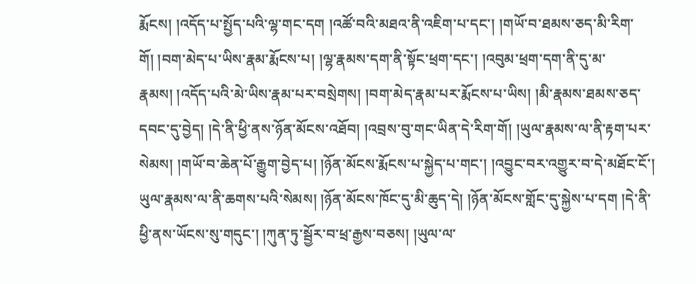རྨོངས། །འདོད་པ་སྤྱོད་པའི་ལྷ་གང་དག །འཚོ་བའི་མཐའ་ནི་འཇིག་པ་དང་། །གཡོ་བ་ཐམས་ཅད་མི་རིག་གོ། །བག་མེད་པ་ཡིས་རྣམ་རྨོངས་པ། །ལྷ་རྣམས་དག་ནི་སྟོང་ཕྲག་དང་། །འབུམ་ཕྲག་དག་ནི་དུ་མ་རྣམས། །འདོད་པའི་མེ་ཡིས་རྣམ་པར་བསྲེགས། །བག་མེད་རྣམ་པར་རྨོངས་པ་ཡིས། །མི་རྣམས་ཐམས་ཅད་དབང་དུ་བྱེད། །དེ་ནི་ཕྱི་ནས་ཉོན་མོངས་འཐོབ། །འབྲས་བུ་གང་ཡིན་དེ་རིག་གོ། །ཡུལ་རྣམས་ལ་ནི་རྟག་པར་སེམས། །གཡོ་བ་ཆེན་པོ་རྒྱུག་བྱེད་པ། །ཉོན་མོངས་རྨོངས་པ་སྐྱེད་པ་གང་། །འབྱུང་བར་འགྱུར་བ་དེ་མཐོང་ངོ་། ཡུལ་རྣམས་ལ་ནི་ཆགས་པའི་སེམས། །ཉོན་མོངས་ཁོང་དུ་མི་ཆུད་དེ། །ཉོན་མོངས་གློང་དུ་སྐྱེས་པ་དག །དེ་ནི་ཕྱི་ནས་ཡོངས་སུ་གདུང་། །ཀུན་ཏུ་སྦྱོར་བ་ཕྲ་རྒྱས་བཅས། །ཡུལ་ལ་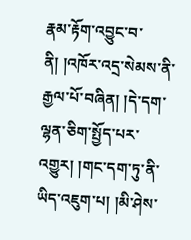རྣམ་རྟོག་འབྱུང་བ་ནི། །འཁོར་འདྲ་སེམས་ནི་རྒྱལ་པོ་བཞིན། །དེ་དག་ལྷན་ཅིག་སྤྱོད་པར་འགྱུར། །གང་དག་ཏུ་ནི་ཡིད་འཇུག་པ། །མི་ཤེས་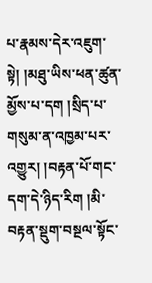པ་རྣམས་དེར་འཇུག་སྟེ། །མཐུ་ཡིས་ཕན་ཚུན་མྱོས་པ་དག །སྲིད་པ་གསུམ་ན་འཁྱམ་པར་འགྱུར། །བརྟན་པོ་གང་དག་དེ་ཉིད་རིག །མི་བརྟན་སྡུག་བསྔལ་སྟོང་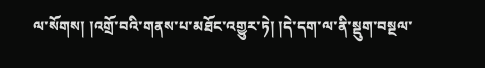ལ་སོགས། །འགྲོ་བའི་གནས་པ་མཐོང་འགྱུར་ཏེ། །དེ་དག་ལ་ནི་སྡུག་བསྔལ་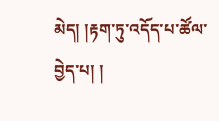མེད། །རྟག་ཏུ་འདོད་པ་ཚོལ་བྱེད་པ། །